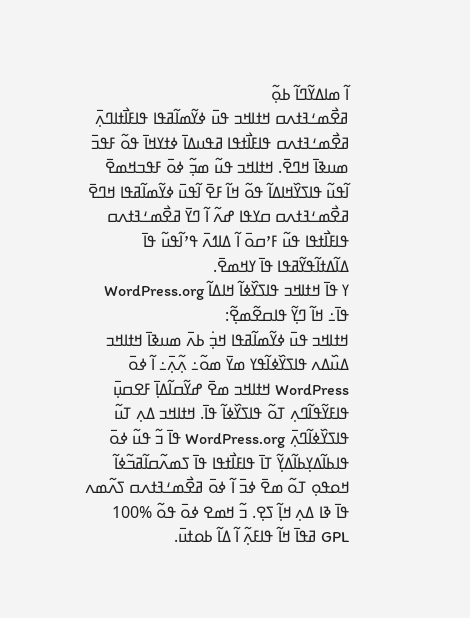ߊ߬ ߘߊߡߌ߬ߣߊ߬ ߕߋ߲߬
ߥߐ߯ߘߑߔߙߍߛ ߞߙߊߞߏ ߟߎ߫ ߦߌ߬ߘߊ߬ߥߟߊ ߟߊߓߊ߯ߙߊߣߍ߲߫ ߥߐ߯ߘߑߔߙߍߛ ߟߊߓߊ߯ߙߟߊ ߥߟߎߡߊ߫ ߦߙߌߞߊ߫ ߟߋ߬ ߓߟߏ߫ ߘߎߢߊ߫ ߞߣߐ߫. ߞߙߊߞߏ ߟߎ߬ ߘߏ߲߬ ߦߋ߫ ߓߟߏߞߘߐ߫ ߊ߬ߟߎ߬ ߟߊߖߌ߰ߞߊߡߊ߬ ߟߋ߬ ߞߊ߬ ߓߐ߫ ߊ߬ߟߎ߫ ߦߌ߬ߘߊ߬ߥߟߊ ߞߣߐ߫ ߥߐ߯ߘߑߔߙߍߛ ߛߌߟߊ ߝߍ߬ ߊ߬ ߣߌ߫ ߥߐ߯ߘߑߔߙߍߛ ߟߊߓߊ߯ߙߟߊ ߟߎ߬ ߓߴߛߋ߫ ߊ߬ ߡߊߗߍ߫ ߟߴߊ߬ߟߎ߬ ߟߊ߫ ߡߊ߬ߡߙߊ߬ߟߌ߬ߥߟߊ ߟߊ߫ ߌߞߘߐ߫.
ߌ ߟߊ߫ ߞߙߊߞߏ ߟߊߖߌ߰ߦߊ߬ ߞߊߡߊ߬ WordPress.org ߟߊ߫߸ ߞߊ߬ ߣߌ߲߬ ߟߊߛߐ߬ߘߐ߲߬:
ߞߙߊߞߏ ߟߎ߫ ߦߌ߬ߘߊ߬ߥߟߊ ߞߏ߲߭ ߕߍ߫ ߘߎߢߊ߫ ߞߙߊߞߏ ߡߎ߰ߡߍ ߟߊߖߌ߰ߦߊ߬ߟߌ ߘߌ߫ ߘߋ߬߸ ߍ߲߬ߍ߲߫߸ ߊ߬ ߦߋ߫ WordPress ߞߙߊߞߏ ߘߐ߫ ߝߌ߬ߛߊ߬ߡߊ߲߫ ߓߐߛߎ߲߫ ߟߊߓߌ߬ߟߊ߬ߣߍ߲ ߠߋ߬ ߟߊߖߌ߰ߦߊ߬ ߟߊ߫. ߞߙߊߞߏ ߡߍ߲ ߠߎ߬ ߟߊߖߌ߰ߦߊ߬ߣߍ߲߫ WordPress.org ߟߊ߫ ߏ߬ ߟߎ߬ ߦߋ߫ ߟߊߕߊ߬ߡߌ߲ߕߊ߬ߡߌ߲߬ ߠߊ߫ ߟߊߓߊ߯ߙߟߊ ߟߊ߫ ߖߘߍ߬ߛߊ߬ߥߏ߬ߦߊ߬ ߞߋߟߋ߲ ߠߋ߬ ߘߐ߫ ߦߏ߫ ߊ߬ ߦߋ߫ ߥߐ߯ߘߑߔߙߍߛ ߖߍ߬ߘߍ ߟߊ߫ ߢߊ ߡߍ߲ ߞߊ߲߬ ߖߐ߲. ߏ߬ ߞߘߐ ߦߋ߫ ߟߋ߬ 100% GPL ߥߟߊ߫ ߞߊ߬ ߟߊߓߍ߲߬ ߊ߬ ߡߊ߬ ߕߋߙߎ߫.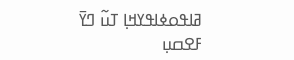ߥߊߟߋߦߊߟߌߞߊ߲ ߠߎ߬ ߣߌ߫ ߓߐߛߎ߲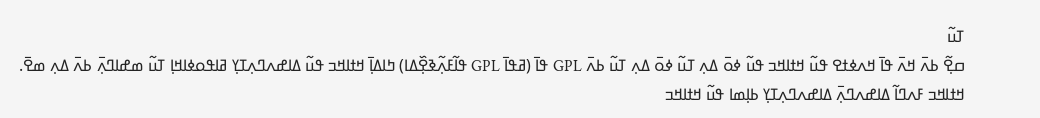ߠߎ߬
ߛߐ߲߬ ߕߍ߫ ߞߍ߫ ߟߊ߫ ߞߍߦߙߐ ߟߎ߬ ߞߙߊߞߏ ߟߎ߬ ߦߋ߫ ߡߍ߲ ߠߎ߬ ߦߋ߫ ߡߍ߲ ߠߎ߬ ߕߍ߫ GPL ߟߊ߫ (ߥߟߊ߫ GPL ߟߊ߬ߓߍ߲߬ߢߐ߲߰ߡߊ) ߤߊߡߊ߲߫ ߞߙߊߞߏ ߟߎ߬ ߡߊߝߍߣߍ߲ߠߌ߲ ߥߊߟߋߦߊߞߊ߲ ߠߎ߬ ߘߝߊߣߍ߲߫ ߕߍ߫ ߡߍ߲ ߘߐ߫.
ߞߙߊߞߏ ߓߍߣߊ߬ ߡߊߝߍߣߍ߲߫ ߡߊߝߍߣߍ߲ߠߌ߲ ߕߊ߲ߘߊ ߟߎ߬ ߞߙߊߞߏ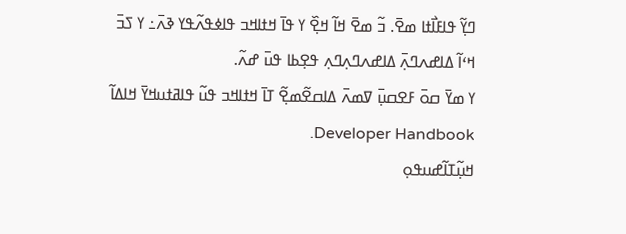ߣߌ߲߬ ߟߊߓߊ߯ߙߊ ߘߐ߫. ߏ߬ ߘߐ߫ ߞߊ߬ ߞߐ߲߰ ߌ ߟߊ߫ ߞߙߊߞߏ ߟߊߦߟߍ߬ߟߌ ߢߍ߫߸ ߌ ߖߏ߫ ߞߵߊ߬ ߡߊߝߍߣߍ߲߫ ߡߊߝߍߣߍ߲ߣߍ߲ ߟߐ߲ߕߊ ߟߎ߫ ߝߍ߬.
ߌ ߘߌ߫ ߛߋ߫ ߓߐߛߎ߲߫ ߜߘߍ߫ ߡߊߛߐ߬ߘߐ߲߬ ߠߊ߫ ߞߙߊߞߏ ߟߎ߬ ߟߊߥߙߎߞߌ߫ ߞߊߡߊ߬ Developer Handbook.
ߞߎ߲߬ߠߊ߬ߝߎߟߋ߲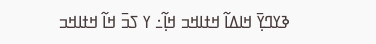ߢߌߣߌ߲߫ ߞߊߡߊ߬ ߞߙߊߞߏ ߞߊ߲߬߸ ߌ ߖߏ߫ ߞߊ߬ ߞߙߊߞߏ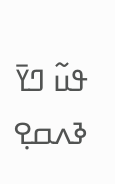ߟߎ߬ ߣߌ߫ ߢߍߛߐ߲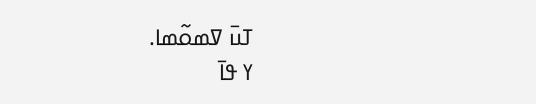ߠߎ߫ ߜߘߋ߬ߘߊ.
ߌ ߟߊ߫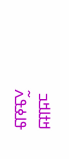ߞߙߊߞߏ ߟߊߦߟߍ߬